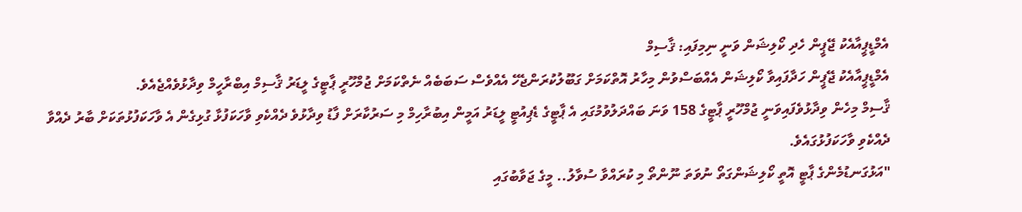އެމްޑީޕީއާއެކު ޖޭޕީން ހެދި ކޯލިޝަން ވަނީ ނިމިފައި: ޤާސިމް
އެމްޑީޕީއާއެކު ޖޭޕީން ހަދާފައިވާ ކޯލިޝަން އެއްބަސްވުން މިހާރު އޮތްކަމަށް ގަބޫލުކުރަންޖެހޭ އެއްވެސް ސަބަބެއް ނެތްކަމަށް ޖުމްހޫރީ ޕާޓީގެ ލީޑަރު ޤާސިމް އިބްރާހީމް ވިދާޅުވެއްޖެއެވެ.
ޤާސިމް މިހެން ވިދާޅުވެފައިވަނީ ޖުމްހޫރީ ޕާޓީގެ 158 ވަނަ ބައްދަލުވުމުގައި އެ ޕާޓީގެ ޑެޕިއުޓީ ލީޑަރު އަމީން އިބުރާހިމް މި ސަރުކާރަށް ފާޑު ވިދާޅުވެ ދެއްކެވި ވާހަކަފުޅާ ގުޅިގެން އެ ވާހަކަފުޅުތަކަށް ބާރު ދެއްވާ ދެއްކެވި ވާހަކަފުޅުގައެވެ.
"އަޅުގަނޑުމެންގެ ޕާޓީ އޮތީ ކޯލިޝަންގަތޯ ނުވަތަ ނޫންތޯ މި ކުރައްވާ ސުވާލު.. މީގެ ޖަވާބުގައި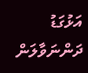އަޅުގަޑު ދަންނަވާލަން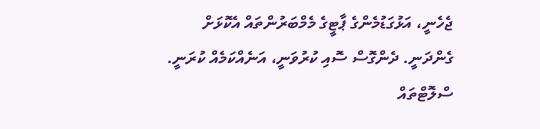ޖެހެނީ، އަޅުގަޑުމެންގެ ޕާޓީގެ މެމްބަރުންތައް އެކޮޅަށް ގެންދަނީ. ދެންގޮސް ސޮއި ކުރުވަނީ، އަނެއްކަމެއް ކުރަނީ. ސްލޮޓްތައް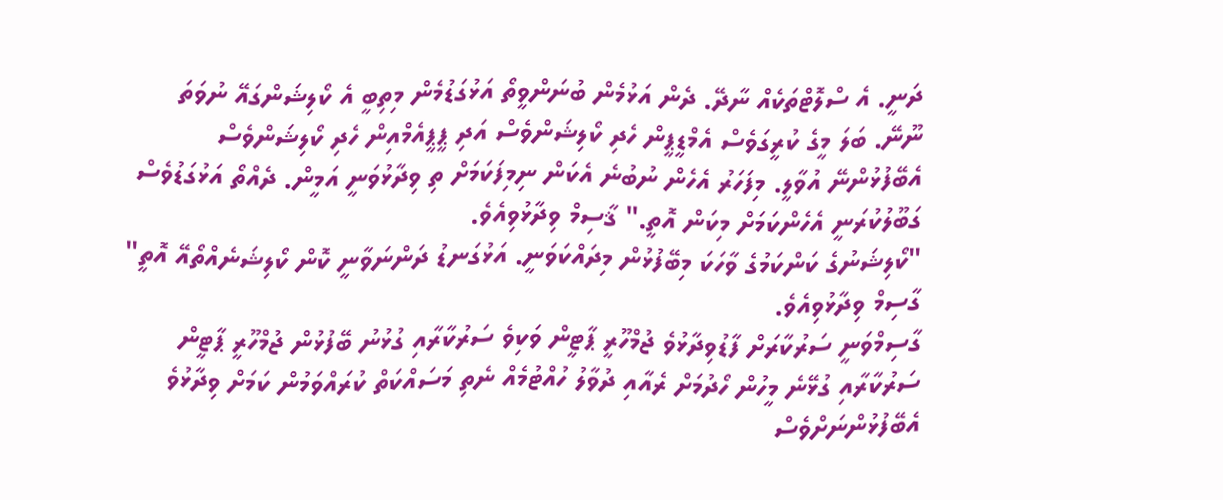ދަނީ. އެ ސްލޮޓްތަކެއް ނާދޭ. ދެން އަޅުމެން ބުނަންވީތޯ އަޅުގަޑުމެން މިތިބީ އެ ކޯލިޝަންގައޭ ނުވަތަ ނޫނޭ. ބަލަ މީގެ ކުރީގަވެސް އެމްޑީޕީން ހެދި ކޯލިޝަންވެސް އަދި ޕީޕީއެމްއިން ހެދި ކޯލިޝަންވެސް އެބޭފުޅުންނޭ އުވާލީ. މިފަހަރު އެހެން ނުބުނެ އެކަން ނިމިފަކަމަށް ތި ވިދާޅުވަނީ އަމީން. ދެއްތޯ އަޅުގަޑުވެސް ގަބޫލުކުރަނީ އެހެންކަމަށް މިކަން އޮތީ." ޤާސިމް ވިދާޅުވިއެވެ.
"ކޯލިޝަނުގެ ކަންކަމުގެ ވާހަކަ މިބޭފުޅުން މިދައްކަވަނީ. އަޅުގަނޑު ދަންނަވާނީ ކޮން ކޯލިޝަނެއްތޯއޭ އޮތީ" ގާސިމް ވިދާޅުވިއެވެ.
ގާސިމްވަނީ ސަރުކާރަށް ފާޑުވިދާޅުވެ ޖުމްހޫރީ ޕާޓީން ވަކިވެ ސަރުކާރާއި ގުޅުނު ބޭފުޅުން ޖުމްހޫރީ ޕާޓީން ސަރުކާރާއި ގުޅޭނެ މީހުން ހޯދުމަށް ރެއާއި ދުވާލު ހުއްޓުމެއް ނެތި މަސައްކަތް ކުރައްވަމުން ކަމަށް ވިދާޅުވެ އެބޭފުޅުންނަށްވެސް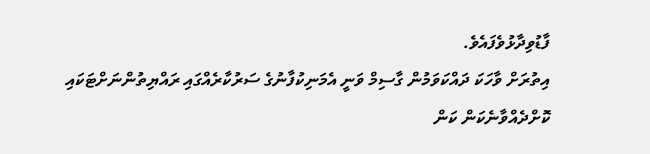ފާޑުވިދާޅުވެފައެވެ.
އިތުރަށް ވާހަކަ ދައްކަވަމުން ގާސިމް ވަނީ އެމަނިކުފާނުގެ ސަރުކާރެއްގައި ރައްޔިތުންނަށްޓަކައި ކޮށްދެއްވާނެކަން ކަން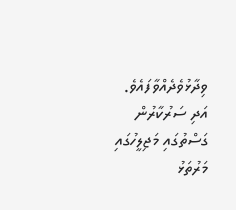ވިދާޅުވެދެއްވާފައެވެ. އަދި ސަރުކާރުން ގަސްތުގައި މަޖިލީހުގައި މަރުތަޅު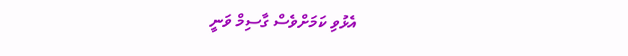އެޅުވި ކަމަށްވެސް ގާސިމް ވަނީ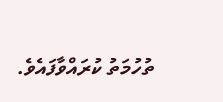ތުހުމަތު ކުރައްވާފައެވެ.